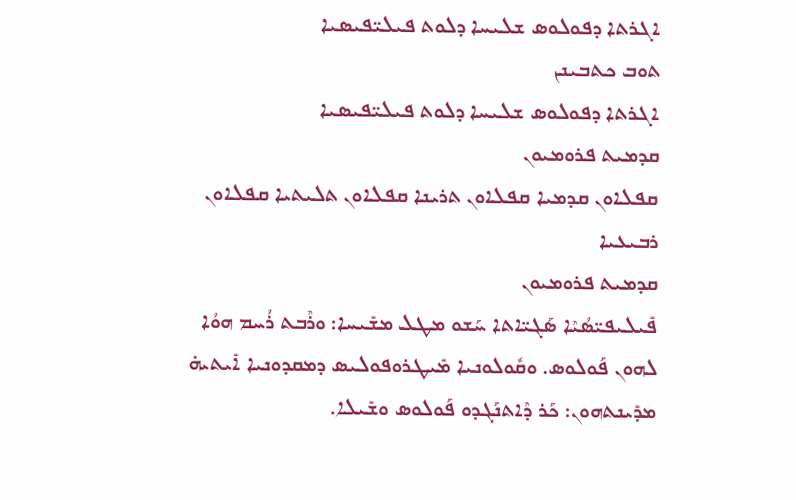ܐܓܪܬܐ ܕܦܘܠܘܣ ܫܠܝܚܐ ܕܠܘܬ ܦܝܠܝ̈ܦܝܣܝܐ
ܬܘܒ ܟܬܒܝܢܢ
ܐܓܪܬܐ ܕܦܘܠܘܣ ܫܠܝܚܐ ܕܠܘܬ ܦܝܠܝ̈ܦܝܣܝܐ
ܩܕܡܝܬ ܦܪܘܡܝܘܢ
ܩܦܠܐܘܢ ܩܕܡܝܐ ܩܦܠܐܘܢ ܬܪܝܢܐ ܩܦܠܐܘܢ ܬܠܝܬܝܐ ܩܦܠܐܘܢ ܪܒܝܥܝܐ
ܩܕܡܝܬ ܦܪܘܡܝܘܢ
ܦܺܝܠܝܦܝ̈ܣܳܝܶܐ ܣܰܓܝ̈ܐܬܐ ܚܰܫܘ ܡܛܠ ܡܫܺܝܚܐ: ܘܪܶܒܬ ܪܳܚܡ ܗܘܳܐ ܠܗܘܢ ܦܰܘܠܘܣ. ܘܩܽܘܠܘܢܝܐ ܡܺܝܛܪܘܦܘܠܝܣ ܕܡܩܕܘܢܝܐ ܐܺܝܬܝܗ̇ ܡܕܺܝܢܬܗܘܢ: ܟܰܪ ܕܶܐܬܢܰܓܕܘ ܦܰܘܠܘܣ ܘܫܺܝܠܐ.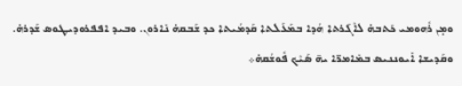ܘܡ̣ܢ ܪܽܗܘܡܝ ܟܰܬܒܗ̇ ܠܐܶܓܰܪܬܐ ܗܳܕܐ ܒܡܰܥܰܠܬܐ ܩܰܕܡܳܝܬܐ ܟܕ ܫܰܒܩܗ̇ ܢܺܐܪܘܢ. ܘܒܝܕ ܐܦܦܪܘܕܝܛܘܣ ܫܰܕܪܗ̇. ܘܩܰܕܝܫܐ ܐܺܝܘܢܢܝܣ ܒܡܺܐܡܪ̈ܐ ܝܗ̄ ܣܰܝܶܟ ܦܽܘܫܳܩܗ̇܀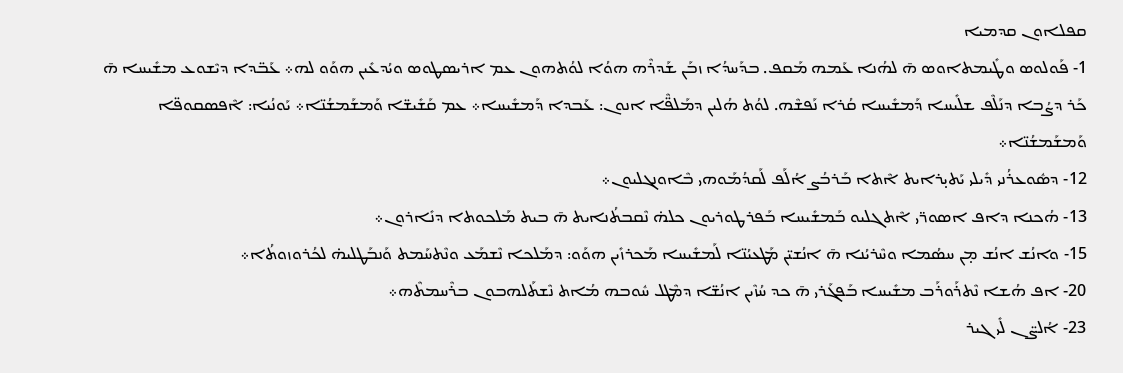ܩܦܠܐܘܢ ܩܕܡܝܐ
1- ܦܰܘܠܘܣ ܘܛܺܝܡܬܐܘܣ ܗ̄ ܠܗܳܢܐ ܥܰܡܗ ܡܰܩܦ. ܒܕܰܚܕܳܐ ܙܒܰܢ ܫܰܕܪܶܗ ܗܘܳܐ ܠܘܳܬܗܘܢ ܥܡ ܐܪܝܣܛܘܣ ܘܝܳܕܥܺܝܢ ܗܘܰܘ ܠܗ܀ ܥܰܒ̈ܕܐ ܕܝܶܫܘܥ ܡܫܺܝܚܐ ܗ̄ ܟܰܪ ܕܨܳܒܐ ܕܢܰܠܶܦ ܫܠܺܝܚܐ ܕܰܡܫܺܝܚܐ ܩܳܪܐ ܢܰܦܫܶܗ. ܠܘܳܬ ܗܳܠܝܢ ܕܡܰܠܦ̈ܶܐ ܐܢܘܢ: ܥܰܒܕܐ ܕܰܡܫܺܝܚܐ܀ ܥܡ ܩܰܫܺܝܫ̈ܐ ܘܰܡܫܰܡܫܳܢ̈ܐ܀ ܝܰܘܢܳܝܐ: ܐܶܦܣܩܘܦ̈ܐ ܘܰܡܫܰܡܫܳܢ̈ܐ܀
12- ܕܣܽܘܥܪܳܢܝ ܕܺܝܠܝ ܝܰܬܝ̣ܪܐܝܬ ܐܶܬܐ ܒܰܪܒܳܨ ܐܳܠܰܦ ܠܰܩܕܳܡܰܘܗܝ ܒܶܐܘܢܓܠܝܘܢ܀
13- ܗܳܟܢܐ ܕܐܦ ܐܣܘܪ̈ܝ ܐܶܬܓܠܝܘ ܒܰܡܫܺܝܚܐ ܒܰܦܪܛܘܪܝܘܢ ܟܠܗ̇ ܢܶܩܒܬܳܢܐܝܬ ܗ̄ ܒܝܬ ܡܰܠܟܘܬܐ ܕܢܺܐܪܘܢ܀
15- ܘܐܢܳܫ ܐܢܳܫ ܡ̣ܢ ܚܣܳܡܐ ܘܚܶܪܝܳܢܐ ܗ̄ ܐܢܳܫܝ̈ܢ ܡܰܛܥܝܳܢ̈ܐ ܠܰܡܫܺܝܚܐ ܡܰܟܪܙܺܝܢ ܗܘܰܘ: ܕܡܰܠܟܐ ܢܶܫܡܰܥ ܘܢܶܬܚܰܡܬ ܘܰܢܒܰܛܠܝܗ̇ ܠܟܳܪܘܙܘܬܳܐ܀
20- ܐܦ ܗܳܫܐ ܢܶܬܪܰܘܪܰܒ ܡܫܺܝܚܐ ܒܰܦܓܰܪܝ ܗ̄ ܟܕ ܚܳܙܶܝܢ ܐܢܳܫ̈ܐ ܕܡܶܛܠ ܚܽܘܒܗ ܡܳܐܬ ܢܶܫܬܰܠܗܒܘܢ ܒܪܶܚܡܬܶܗ܀
23- ܐܳܠܨ̈ܢ ܠܺܝ ܓܝܪ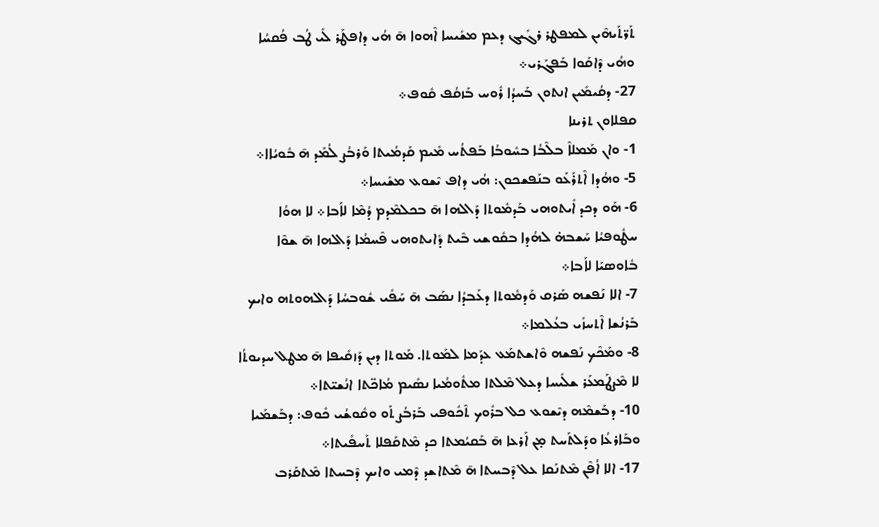ܬܰܪ̈ܬܰܝܗܶܝܢ ܠܡܦܛܪ ܪܓܺܝܓ ܕܥܡ ܡܫܺܝܚܐ ܐܶܗܘܐ ܗ̄ ܗܳܝ ܕܐܦܛܰܪ ܠܺܝ ܛܳܒ ܦܳܩܚܳܐ ܘܗܳܝ ܕܶܐܩܰܘܐ ܒܰܦܓܰܪܝ܀
27- ܕܩܳܝܡܺܝܢ ܐܢܬܘܢ ܒܰܚܕܳܐ ܪܽܘܚ ܒܰܙܩܳܦ ܩܽܘܦ܀
ܩܦܠܐܘܢ ܬܪܝܢܐ
1- ܘܐܢ ܡܰܡܠܐܶ ܒܠܶܒܳܐ ܒܚܽܘܒܳܐ ܒܰܦܬܳܚ ܡܺܝܡ ܩܰܕܡܳܝܬܐ ܘܰܪܒܳܨ ܠܳܡܰܕ ܗ̄ ܒܽܘܝܳܐܐ܀
5- ܘܗܳܕܐ ܐܶܬܪܰܥܰܘ ܒܢܰܦܫܟܘܢ: ܗܳܝ ܕܐܦ ܝܶܫܘܥ ܡܫܺܝܚܐ܀
6- ܗܰܘ ܕܟܕ ܐܺܝܬܘܗܝ ܒܰܕܡܽܘܬܐ ܕܰܐܠܗܐ ܗ̄ ܒܟܠܡܶܕܡ ܕܳܡܶܐ ܠܐܰܒܐ܀ ܠܐ ܗܘܳܐ ܚܛܽܘܦܝܳܐ ܚܰܫܒܗ̇ ܠܗܳܕܐ ܒܩܽܘܫܝ ܒܶܝܬ ܕܺܐܝܬܘܗܝ ܦܶܚܡܳܐ ܕܰܐܠܗܐ ܗ̄ ܫܘܶܐ ܒܽܐܘܣܝܰܐ ܠܐܰܒܐ܀
7- ܐܠܐ ܢܰܦܫܗ ܣܰܪܩ ܘܰܕܡܽܘܬܐ ܕܥܰܒܕܳܐ ܢܣܰܒ ܗ̄ ܚܰܦܺܝ ܫܽܘܒܚܳܐ ܕܰܐܠܗܘܬܗ ܘܐܝܟ ܒܰܪܢܳܫܐ ܐܶܬܚܙܺܝ ܒܥܳܠܡܐ܀
8- ܘܡܰܟܶܟ ܢܰܦܫܗ ܘܶܐܫܬܡܰܥ ܥܕܰܡܐ ܠܡܰܘܬܐ. ܡܰܘܬܐ ܕܝܢ ܕܰܙܩܺܝܦܐ ܗ̄ ܡܛܠ ܚܕܝܘܬܳܐ ܠܐ ܡܶܨܛܰܡܥܰܪ ܫܠܺܝܚܐ ܕܥܠ ܡܶܠܬܐ ܡܬܽܘܡܳܝܐ ܢܣܺܝܡ ܡܳܐܟ̈ܬܐ ܐܢܳܫܝ̈ܬܐ܀
10- ܕܒܰܫܡܶܗ ܕܝܶܫܘܥ ܟܠ ܒܪܽܘܟ ܬܶܟܽܘܦܝ ܒܰܪܒܳܨ ܬܰܘ ܘܩܽܘܫܳܝ ܟܽܘܦ: ܕܒܰܫܡܰܝܐ ܘܒܰܐܪܥܳܐ ܘܕܰܠܬܰܚܬ ܡ̣ܢ ܐܰܪܥܐ ܗ̄ ܒܰܩܝܳܡܬܐ ܟܕ ܡܶܬܩܰܦܠܐ ܬܰܚܦܺܝܬܐ܀
17- ܐܠܐ ܐܳܦܶܢ ܡܶܬܢܰܩܐ ܥܠ ܕܶܒܚܬܐ ܗ̄ ܡܶܬܐܫܕ ܕܶܡܝ ܘܐܝܟ ܕܶܒܚܬܐ ܡܶܬܩܰܪܒ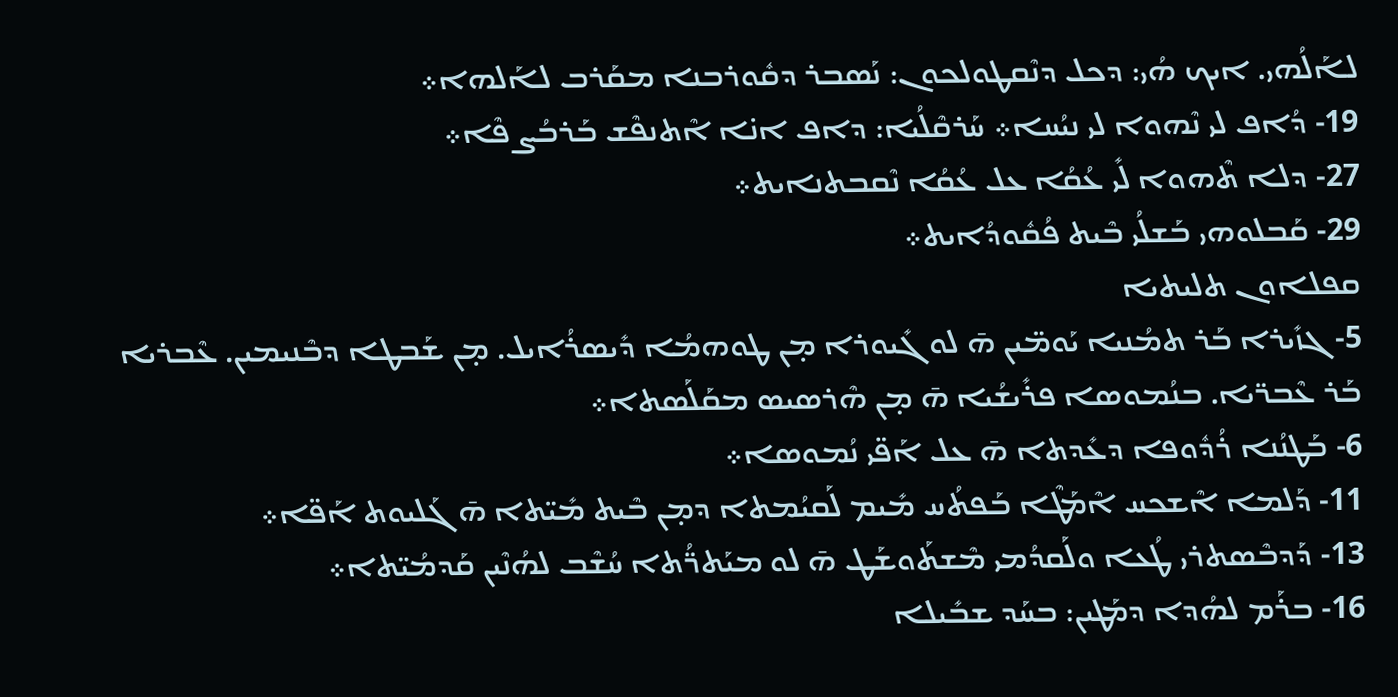ܠܐܰܠܳܗܝ. ܐܝܟ ܗܳܝ: ܕܟܠ ܕܢܶܩܛܘܠܟܘܢ: ܢܰܣܒܪ ܕܩܽܘܪܒܢܐ ܡܩܰܪܒ ܠܐܰܠܗܐ܀
19- ܕܳܐܦ ܠܝ ܢܶܗܘܐ ܠܝ ܢܝܳܚܐ܀ ܚܰܪܩܶܠܳܝܐ: ܕܐܦ ܐܢ̇ܐ ܐܶܬܢܦܶܫ ܒܰܪܒܳܨ ܦܶܐ܀
27- ܕܠܐ ܬܶܗܘܐ ܠܺܝ ܥܳܩܳܐ ܥܠ ܥܳܩܳܐ ܢܶܩܒܬܢܐܝܬ܀
29- ܩܰܒܠܘܗܝ ܒܰܫܠܳܝ ܒܶܝܬ ܦܳܩܽܘܕܳܐܝܬ܀
ܩܦܠܐܘܢ ܬܠܝܬܝܐ
5- ܓܙܺܝܪܐ ܒܰܪ ܬܡܳܢܝܐ ܝܰܘܡ̈ܝܢ ܗ̄ ܠܘ ܓܺܝܘܪܐ ܡ̣ܢ ܛܘܗܡܳܐ ܕܺܝܣܪܳܐܝܠ. ܡ̣ܢ ܫܰܒܛܐ ܕܒܶܢܝܡܝܢ. ܥܶܒܪܝܐ ܒܰܪ ܥܶܒܪ̈ܝܐ. ܒܢܳܡܘܣܐ ܦܪܺܝܫܳܝܐ ܗ̄ ܡ̣ܢ ܗܶܪܣܝܣ ܡܩܰܠܰܣܬܐ܀
6- ܒܰܛܢܳܢܐ ܪܳܕܽܘܦܐ ܕܥܺܕܬܐ ܗ̄ ܥܠ ܐܰܦ̈ܝ ܢܳܡܘܣܐ܀
11- ܕܰܠܡܐ ܐܶܫܟܚ ܐܶܡܰܛܶܐ ܒܰܦܬܳܚ ܡܺܝܡ ܠܰܩܝܳܡܬܐ ܕܡ̣ܢ ܒܶܝܬ ܡܺܝ̈ܬܐ ܗ̄ ܓܰܠܝܘܬ ܐܰܦ̈ܐ܀
13- ܕܰܕܒܶܣܬܪܝ ܛܳܥܐ ܘܠܰܩܕܳܡܝ ܡܶܫܬܰܘܫܰܛ ܗ̄ ܠܘ ܡܝܰܬܪ̈ܳܬܐ ܚܳܫܶܒ ܠܗܳܢܶܝܢ ܩܰܕܡܳܝ̈ܬܐ܀
16- ܒܪܰܡ ܠܗܳܕܐ ܕܡܰܛܝܢ: ܒܚܰܕ ܫܒܺܝܠܐ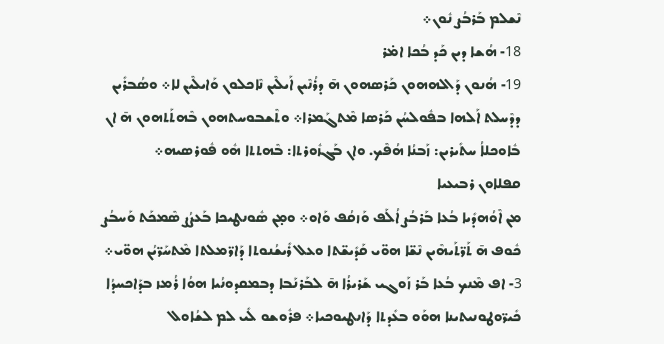ܢܶܫܠܡ ܒܰܪܒܳܨ ܢܽܘܢ܀
18- ܗܳܫܐ ܕܝܢ ܟܰܕ ܒܳܟܐ ܐܡ̇ܪ
19- ܗܳܢܘܢ ܕܰܐܠܗܗܘܢ ܟܰܪܣܗܘܢ ܗ̄ ܕܪܳܢܶܝܢ ܐܰܝܠܶܝܢ ܢܶܐܟܠܘܢ ܘܰܐܝܠܶܝܢ ܠܐ܀ ܘܣܳܒܪܺܝܢ ܕܕܶܚܠܬ ܐܰܠܗܐ ܒܦܽܘܠܚܳܢ ܟܰܪܣܐ ܡܶܬܓܰܡܪܐ܀ ܘܬܶܫܒܘܚܬܗܘܢ ܒܶܗܬܰܬܗܘܢ ܗ̄ ܐܢ ܒܽܐܘܟܠܐܳ ܚܬܺܝܪܝܢ: ܙܰܒܢܳܐ ܗܳܦܶܟ. ܘܐܢ ܒܰܓܙܽܘܪܬܐ: ܒܶܗܬܬܐ ܗܽܘ ܦܽܘܪܣܝܗ܀
ܩܦܠܐܘܢ ܪܒܝܥܝܐ
ܡܢ ܐܶܘܳܗܕܺܝܐ ܒܳܥܐ ܒܰܪܒܳܨ ܐܳܠܰܦ ܘܰܙܩܳܦ ܘܰܐܘ܀ ܘܡ̣ܢ ܣܽܘܢܛܝܟܐ ܒܰܥܨܳܨ ܣܶܡܟܰܬ ܘܰܚܒܳܨ ܟܽܘܦ ܗ̄ ܬܰܪ̈ܬܰܝܗܶܝܢ ܢܶܫ̈ܐ ܗܘ̈ܝ ܩܰܕܺܝܫ̈ܬܐ ܘܥܠ ܪܺܝܫܳܢܘܬܐ ܕܰܐܪ̈ܡܠܬܐ ܡܶܬܚܰܪ̈ܝܳܢ ܗܘ̈ܝ܀
3- ܐܦ ܡܶܢܟ ܒܳܥܐ ܒܰܪ ܙܰܘܓܝ ܫܰܪܝܪܳܐ ܗ̄ ܠܒܰܪܢܰܒܐ ܕܒܡܩܕܘܢܳܝܐ ܗܘܳܐ ܪܳܡܙ ܒܕܰܐܟܚܕܳܐ ܟܺܝܪ̈ܘܛܘܢܝܬܝܢܐ ܗܘܰܘ ܒܥܺܕܬܐ ܕܰܐܢܛܝܘܟܝܐ܀ ܦܪܽܘܫܘ ܠܺܝ ܠܡ ܠܫܳܐܘܠ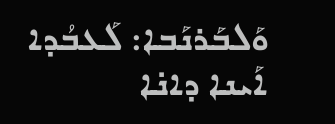ܘܰܠܒܰܪܢܰܒܐ: ܠܰܥܒܳܕܐ ܐܰܝܢܐ ܕܐܢ̇ܐ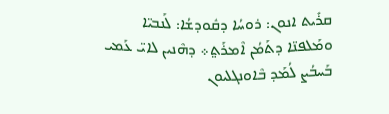ܩܪܺܝܬ ܐܢܘܢ: ܪܘܚܳܐ ܕܩܽܘܕܫܳܐ: ܠܰܢܒܝ̈ܐ ܘܡܰܠܦܢ̈ܐ ܕܬܰܡܳܢ ܐܶܡܪܰܬ݀܀ ܕܗܶܢܝܢ ܠܐܝ̈ ܥܰܡܝ ܒܰܚܒܳܨ ܠܳܡܰܕ ܒܶܐܘܢܓܠܝܘܢ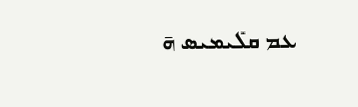ܥܡ ܩܠܺܝܡܝܣ ܗ̄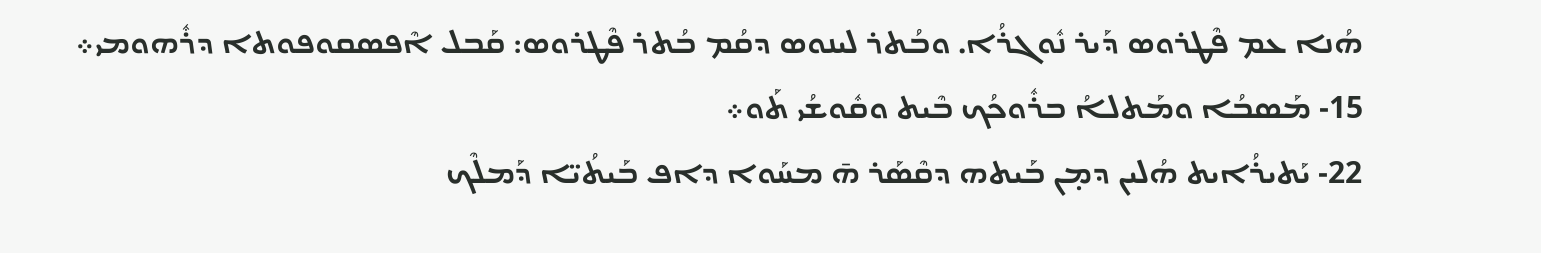ܗܳܢܐ ܥܡ ܦܶܛܪܘܣ ܕܰܝܪ ܢܽܘܓܪܳܐ. ܘܒܳܬܪ ܠܝܢܘܣ ܕܩܳܡ ܒܳܬܪ ܦܶܛܪܘܣ: ܩܰܒܠ ܐܶܦܣܩܘܦܘܬܐ ܕܪܽܗܘܡܝ܀
15- ܡܰܣܒܳܐ ܘܡܰܬܠܐܳ ܒܪܽܘܟܳܟ ܒܶܝܬ ܘܩܽܘܫܳܝ ܬܰܘ܀
22- ܝܰܬܝܪܳܐܝܬ ܗܳܠܝܢ ܕܡ̣ܢ ܒܰܝܬܗ ܕܩܶܣܰܪ ܗ̄ ܡܚܰܘܐ ܕܐܦ ܒܰܝܬܳܝ̈ܐ ܕܰܡܠܶܟ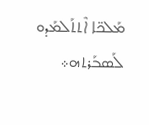ܡܰܠܟ̈ܐ ܐܶܬܬܰܠܡܰܕܘ ܠܰܣܒܰܪܬܗ܀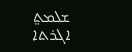ܫܠܡܬ݀
ܐܓܪܬܐ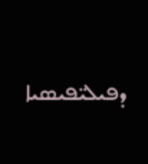ܕܦܝܠܝ̈ܦܝܣܝܐ